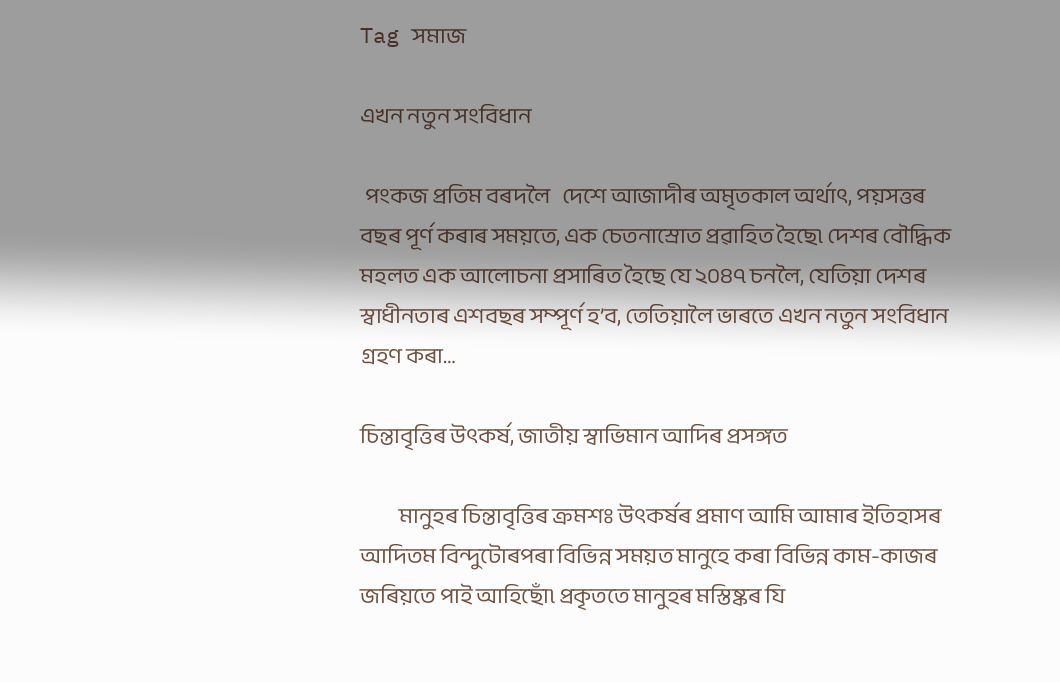Tag সমাজ

এখন নতুন সংবিধান

 পংকজ প্ৰতিম বৰদলৈ   দেশে আজাদীৰ অমৃতকাল অৰ্থাৎ, পয়সত্তৰ বছৰ পূৰ্ণ কৰাৰ সময়তে, এক চেতনাস্ৰোত প্ৰৱাহিত হৈছে৷ দেশৰ বৌদ্ধিক মহলত এক আলোচনা প্ৰসাৰিত হৈছে যে ২০৪৭ চনলৈ, যেতিয়া দেশৰ স্বাধীনতাৰ এশবছৰ সম্পূৰ্ণ হ’ব, তেতিয়ালৈ ভাৰতে এখন নতুন সংবিধান গ্ৰহণ কৰা…

চিন্তাবৃত্তিৰ উৎকৰ্ষ, জাতীয় স্বাভিমান আদিৰ প্ৰসঙ্গত

          মানুহৰ চিন্তাবৃত্তিৰ ক্ৰমশঃ উৎকৰ্ষৰ প্ৰমাণ আমি আমাৰ ইতিহাসৰ আদিতম বিন্দুটোৰপৰা বিভিন্ন সময়ত মানুহে কৰা বিভিন্ন কাম-কাজৰ জৰিয়তে পাই আহিছোঁ৷ প্ৰকৃততে মানুহৰ মস্তিষ্কৰ যি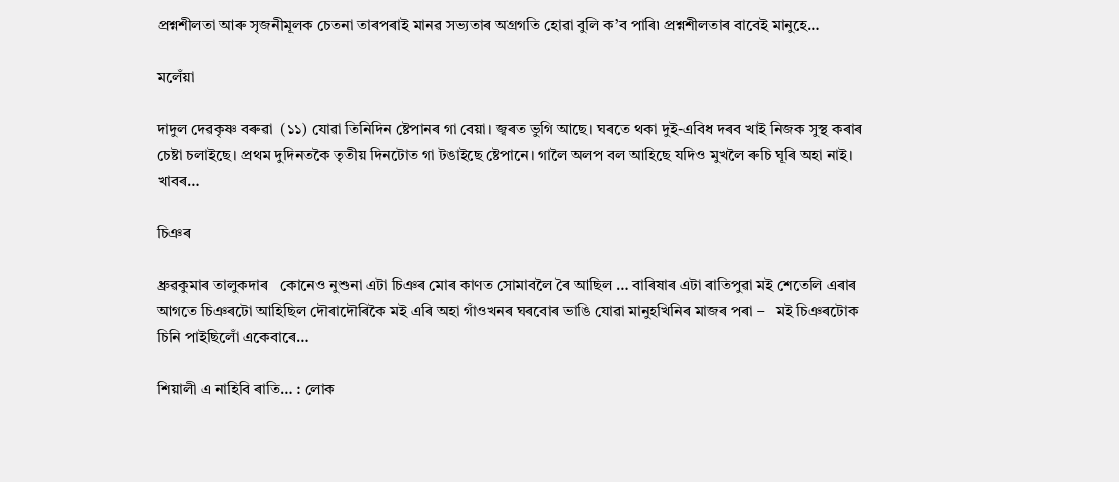প্ৰশ্নশীলতা আৰু সৃজনীমূলক চেতনা তাৰপৰাই মানৱ সভ্যতাৰ অগ্ৰগতি হোৱা বুলি ক’ব পাৰি৷ প্ৰশ্নশীলতাৰ বাবেই মানুহে…

মলেঁয়া

দাদুল দেৱকৃষ্ণ বৰুৱা  (১১) যোৱা তিনিদিন ষ্টেপানৰ গা বেয়া। জ্বৰত ভুগি আছে। ঘৰতে থকা দুই-এবিধ দৰব খাই নিজক সুস্থ কৰাৰ চেষ্টা চলাইছে। প্ৰথম দুদিনতকৈ তৃতীয় দিনটোত গা টঙাইছে ষ্টেপানে। গালৈ অলপ বল আহিছে যদিও মুখলৈ ৰুচি ঘূৰি অহা নাই। খাবৰ…

চিঞৰ

ধ্ৰুৱকুমাৰ তালুকদাৰ   কোনেও নুশুনা এটা চিঞৰ মোৰ কাণত সোমাবলৈ ৰৈ আছিল … বাৰিষাৰ এটা ৰাতিপুৱা মই শেতেলি এৰাৰ আগতে চিঞৰটো আহিছিল দৌৰাদৌৰিকৈ মই এৰি অহা গাঁওখনৰ ঘৰবোৰ ভাঙি যোৱা মানুহখিনিৰ মাজৰ পৰা –   মই চিঞৰটোক চিনি পাইছিলোঁ একেবাৰে…

শিয়ালী এ নাহিবি ৰাতি… : লোক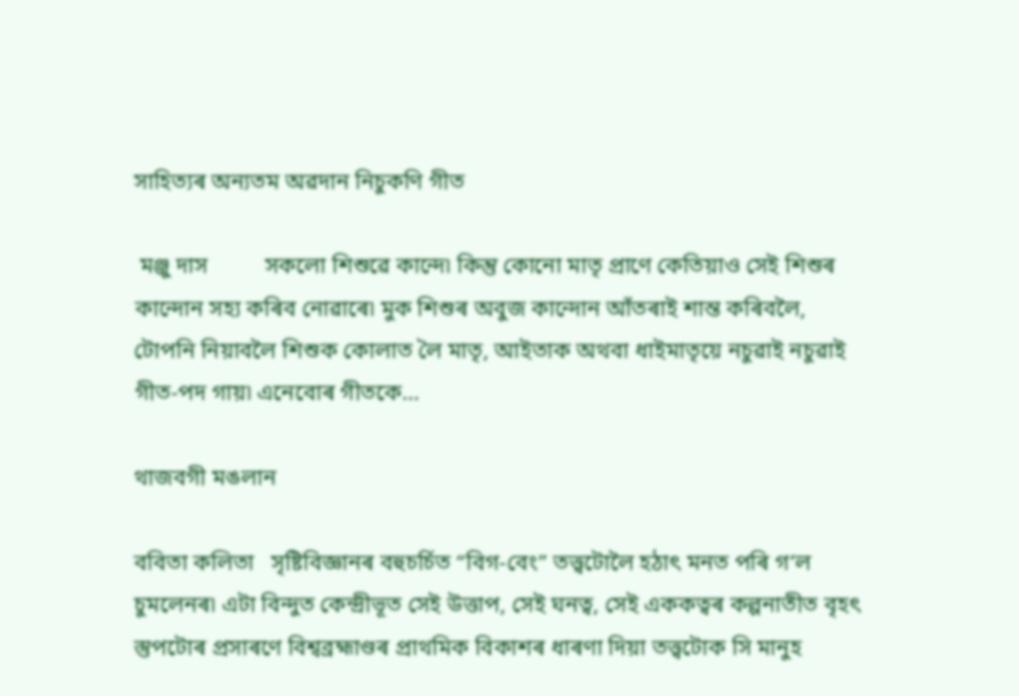সাহিত্যৰ অন্যতম অৱদান নিচুকণি গীত

 মঞ্জু দাস          সকলো শিশুৱে কান্দে৷ কিন্তু কোনো মাতৃ প্ৰাণে কেতিয়াও সেই শিশুৰ কান্দোন সহ্য কৰিব নোৱাৰে৷ মুক শিশুৰ অবুজ কান্দোন আঁতৰাই শান্ত কৰিবলৈ, টোপনি নিয়াবলৈ শিশুক কোলাত লৈ মাতৃ, আইতাক অথবা ধাইমাতৃয়ে নচুৱাই নচুৱাই গীত-পদ গায়৷ এনেবোৰ গীতকে…

থাজবগী মঙলান

ববিতা কলিতা   সৃষ্টিবিজ্ঞানৰ বহুচৰ্চিত “বিগ-বেং” তত্ত্বটোলৈ হঠাৎ মনত পৰি গ’ল চুমলেনৰ৷ এটা বিন্দুত কেন্দ্ৰীভূত সেই উত্তাপ, সেই ঘনত্ব, সেই এককত্বৰ কল্পনাতীত বৃহৎ স্তুপটোৰ প্ৰসাৰণে বিশ্বব্ৰহ্মাণ্ডৰ প্ৰাথমিক বিকাশৰ ধাৰণা দিয়া তত্ত্বটোক সি মানুহ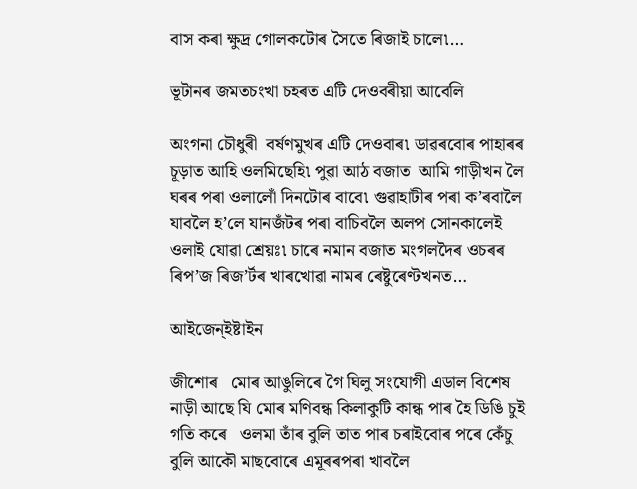বাস কৰা ক্ষুদ্ৰ গোলকটোৰ সৈতে ৰিজাই চালে৷…

ভূটানৰ জমতচংখা চহৰত এটি দেওবৰীয়া আবেলি

অংগনা চৌধুৰী  বৰ্ষণমুখৰ এটি দেওবাৰ৷ ডাৱৰবোৰ পাহাৰৰ চূড়াত আহি ওলমিছেহি৷ পুৱা আঠ বজাত  আমি গাড়ীখন লৈ ঘৰৰ পৰা ওলালোঁ দিনটোৰ বাবে৷ গুৱাহাটীৰ পৰা ক’ৰবালৈ যাবলৈ হ’লে যানজঁটৰ পৰা বাচিবলৈ অলপ সোনকালেই ওলাই যোৱা শ্ৰেয়ঃ৷ চাৰে নমান বজাত মংগলদৈৰ ওচৰৰ ৰিপ’জ ৰিজ’ৰ্টৰ খাৰখোৱা নামৰ ৰেষ্টুৰেণ্টখনত…

আইজেন্‌ইষ্টাইন

জীশোৰ   মোৰ আঙুলিৰে গৈ ঘিলু সংযোগী এডাল বিশেষ নাড়ী আছে যি মোৰ মণিবন্ধ কিলাকুটি কান্ধ পাৰ হৈ ডিঙি চুই গতি কৰে   ওলমা তাঁৰ বুলি তাত পাৰ চৰাইবোৰ পৰে কেঁচু বুলি আকৌ মাছবোৰে এমূৰৰপৰা খাবলৈ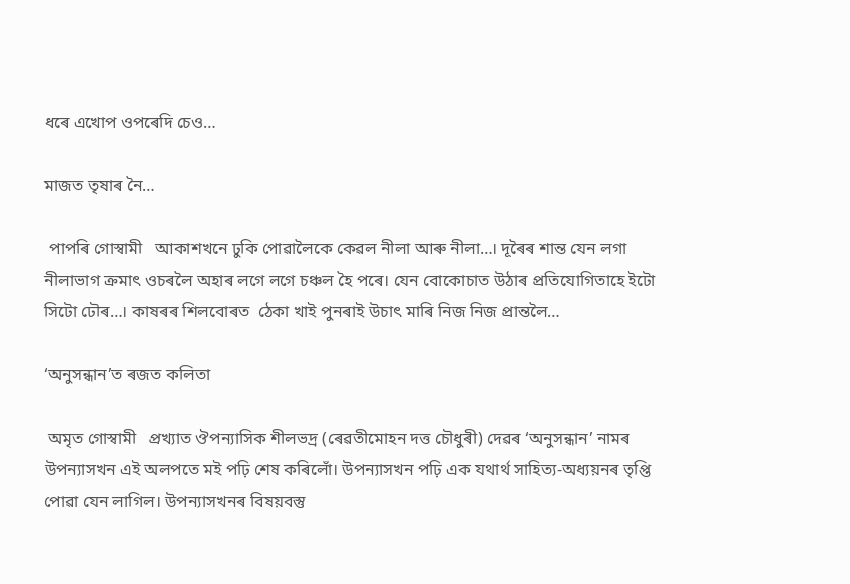ধৰে এখোপ ওপৰেদি চেও…

মাজত তৃষাৰ নৈ…

 পাপৰি গোস্বামী   আকাশখনে ঢুকি পোৱালৈকে কেৱল নীলা আৰু নীলা…। দূৰৈৰ শান্ত যেন লগা নীলাভাগ ক্ৰমাৎ ওচৰলৈ অহাৰ লগে লগে চঞ্চল হৈ পৰে। যেন বোকোচাত উঠাৰ প্ৰতিযোগিতাহে ইটো সিটো ঢৌৰ…। কাষৰৰ শিলবোৰত  ঠেকা খাই পুনৰাই উচাৎ মাৰি নিজ নিজ প্ৰান্তলৈ…

‘অনুসন্ধান’ত ৰজত কলিতা

 অমৃত গোস্বামী   প্ৰখ্যাত ঔপন্যাসিক শীলভদ্ৰ (ৰেৱতীমোহন দত্ত চৌধুৰী) দেৱৰ ‘অনুসন্ধান’ নামৰ উপন্যাসখন এই অলপতে মই পঢ়ি শেষ কৰিলোঁ। উপন্যাসখন পঢ়ি এক যথাৰ্থ সাহিত্য-অধ্যয়নৰ তৃপ্তি পোৱা যেন লাগিল। উপন্যাসখনৰ বিষয়বস্তু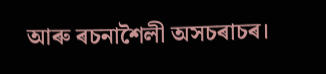আৰু ৰচনাশৈলী অসচৰাচৰ।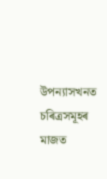উপন্যাসখনত চৰিত্ৰসমূহৰ মাজত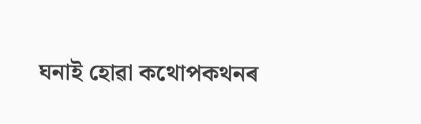ঘনাই হোৱা কথোপকথনৰ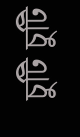চুটি চুটি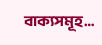বাক্যসমূহ…